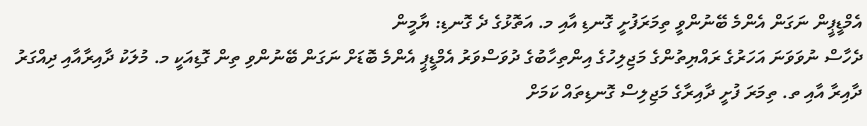އެމްޑީޕީން ނަގަން އެންމެ ބޭނުންވީ ތިމަރަފުށީ ގޮނޑި އާއި މ. އަތޮޅުގެ ދެ ގޮނޑި: ޔާމީން
ދެހާސް ނުވަވަނަ އަހަރުގެ ރައްޔިތުންގެ މަޖިލިހުގެ އިންތިހާބުގެ ދުވަސްވަރު އެމްޑީޕީ އެންމެ ބޮޑަށް ނަގަން ބޭނުންވި ތިން ގޮޑިއަކީ މ. މުލަކު ދާއިރާއާއި ދިއްގަރު ދާއިރާ އާއި ތ. ތިމަރަ ފުށީ ދާއިރާގެ މަޖިލިސް ގޮނޑިތައް ކަމަށް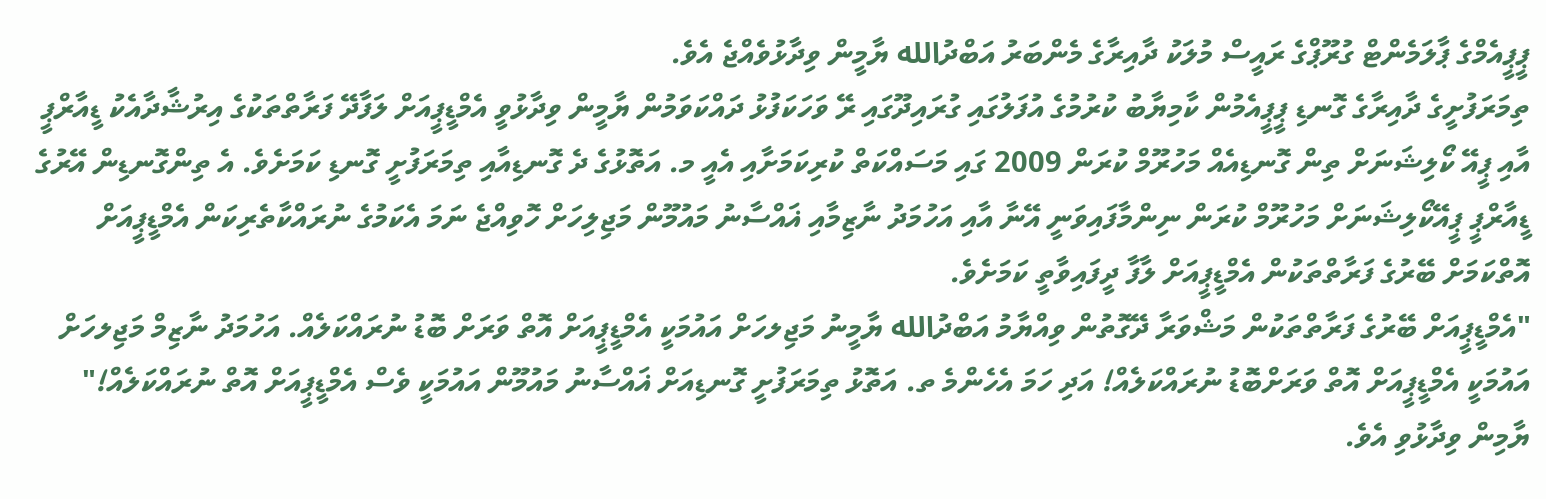ޕީޕީއެމްގެ ޕާލަމެންޓް ގުރޫޕްގެ ރައީސް މުލަކު ދާއިރާގެ މެންބަރު އަބްދުالله ޔާމީން ވިދާޅުވެއްޖެ އެވެ.
ތިމަރަފުށީގެ ދާއިރާގެ ގޮނޑި ޕީޕީއެމުން ކާމިޔާބު ކުރުމުގެ އުފަލުގައި ގުރައިދޫގައި ރޭ ވަހަކަފުޅު ދައްކަވަމުން ޔާމީން ވިދާޅުވީ އެމްޑީޕީއަށް ލަފާދޭ ފަރާތްތަކުގެ އިރުޝާދާއެކު ޑީއާރްޕީ އާއި ޕީއޭ ކޯލިޝަނަށް ތިން ގޮނޑިއެއް މަހުރޫމް ކުރަން 2009 ގައި މަސައްކަތް ކުރިކަމަށާއި އެއީ މ. އަތޮޅުގެ ދެ ގޮނޑިއާއި ތިމަރަފުށީ ގޮނޑި ކަމަށެވެ. އެ ތިންގޮނޑިން އޭރުގެ ޑީއާރްޕީ ޕީއޭކޯލިޝަނަށް މަހުރޫމް ކުރަން ނިންމާފައިވަނީ އޭނާ އާއި އަހުމަދު ނާޒިމާއި ޣައްސާނު މައުމޫން މަޖިލިހަށް ހޮވިއްޖެ ނަމަ އެކަމުގެ ނުރައްކާތެރިކަން އެމްޑީޕީއަށް އޮތްކަމަށް ބޭރުގެ ފަރާތްތަކުން އެމްޑީޕީއަށް ލާފާ ދީފައިވާތީ ކަމަށެވެ.
"އެމްޑީޕީއަށް ބޭރުގެ ފަރާތްތަކުން މަޝްވަރާ ދޭގޮތުން ވިއްޔާމު އަބްދުالله ޔާމީނު މަޖިލހަށް އައުމަކީ އެމްޑީޕީއަށް އޮތް ވަރަށް ބޮޑު ނުރައްކަލެއް. އަހުމަދު ނާޒިމް މަޖިލހަށް އައުމަކީ އެމްޑީޕީއަށް އޮތް ވަރަށްބޮޑު ނުރައްކަލެއް! އަދި ހަމަ އެހެންމެ ތ. އަތޮޅު ތިމަރަފުށީ ގޮނޑިއަށް ޣައްސާނު މައުމޫން އައުމަކީ ވެސް އެމްޑީޕީއަށް އޮތް ނުރައްކަލެއް!" ޔާމިން ވިދާޅުވި އެވެ.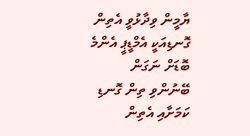ޔާމީން ވިދާޅުވީ އެތިން ގޮނޑިއަކީ އެމްޑީޕީ އެންމެ ބޮޑަށް ނަގަން ބޭނުންވި ތިން ގޮނޑި ކަމަށާއި އެތިން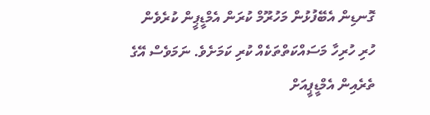ގޮނޑިން އެބޭފުޅުން މަހުރޫމް ކުރަން އެމްޑީޕީން ކުރެވެން ހުރި ހުރިހާ މަސައްކަތްތަކެއް ކުރި ކަމަށެވެ. ނަމަވެސް އޭގެ ތެރެއިން އެމްޑީޕީއަށް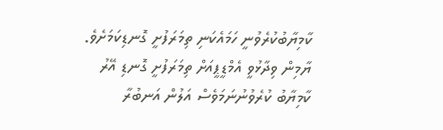ކާމިޔާބުކުރެވުނީ ހަމައެކަނި ތިމަރަފުށީ ގޮނޑިކަމަށެވެ. ޔާމިން ވިދާޅުވީ އެމްޑީޕީއަށް ތިމަރަފުށީ ގޮނޑި އޭރު ކާމިޔާބު ކުރެވުނުނަމަވެސް އަލުން އަނބުރާ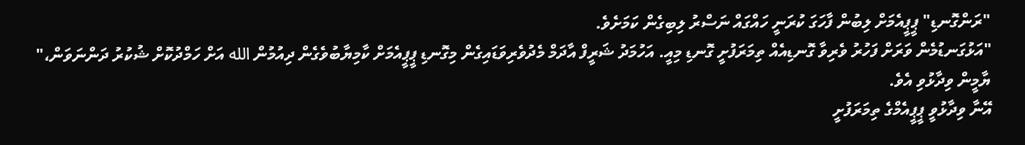"ރަންގޮނޑި" ޕީޕީއެމަށް ލިބުން ފާހަގަ ކުރަނީ ހައްގައް ނަސްރު ލިބިގެން ކަމަށެވެ.
"އަޅުގަނޑުމެން ވަރަށް ފަހުރު ވެރިވާ ގޮނޑިއެއް ތިމަރަފުށީ ގޮނޑި މިއީ. އަހުމަދު ޝަރީފް އާދަމް މެދުވެރިވަޑައިގެން މިގޮނޑި ޕީޕީއެމަށް ކާމިޔާބުވެގެން ދިއުމުން الله އަށް ހަމްދުކޮށް ޝުކުރު ދަންނަވަން،" ޔާމީން ވިދާޅުވި އެވެ.
އޭނާ ވިދާޅުވީ ޕީޕީއެމްގެ ތިމަރަފުށީ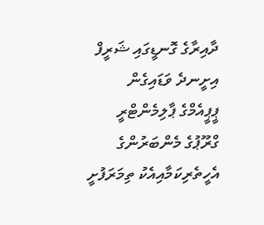ދާއިރާގެ ގޮނޑީގައި ޝަރީފް އިށީނދެ ވަޑައިގެން ޕީޕީއެމްގެ ޕާލިމެންޓްރީ ގްރޫޕުގެ މެންބަރުންގެ އެހީތެރިކަމާއިއެކު ތިމަރަފުށީ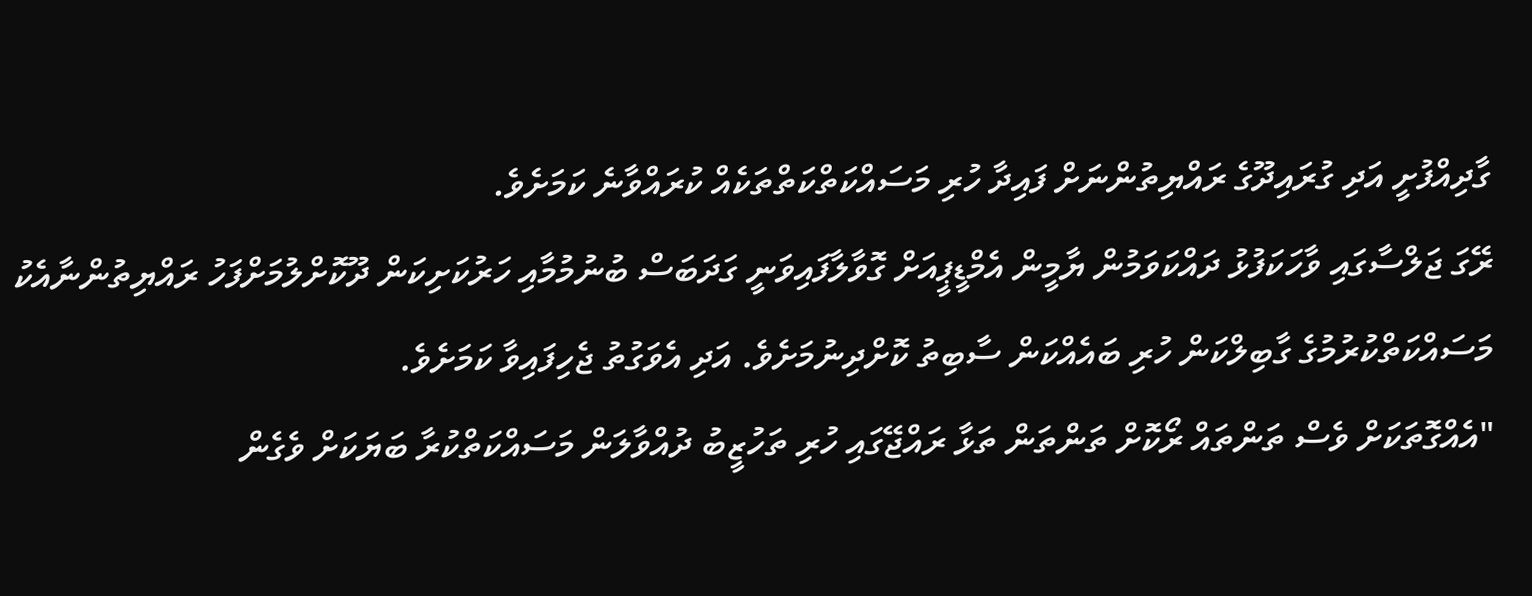ގާދިއްފުށީ އަދި ގުރައިދޫގެ ރައްޔިތުންނަށް ފައިދާ ހުރި މަސައްކަތްކަތްތަކެއް ކުރައްވާނެ ކަމަށެވެ.
ރޭގަ ޖަލްސާގައި ވާހަކަފުޅު ދައްކަވަމުން ޔާމީން އެމްޑީޕީއަށް ގޮވާލާފައިވަނީ ގަދަބަސް ބުނުމުމާއި ހަރުކަށިކަން ދޫކޮށްލުމަށްފަހު ރައްޔިތުންނާއެކު މަސައްކަތްކުރުމުގެ ގާބިލްކަން ހުރި ބައެއްކަން ސާބިތު ކޮށްދިނުމަށެވެ. އަދި އެވަގުތު ޖެހިފައިވާ ކަމަށެވެ.
"އެއްގޮތަކަށް ވެސް ތަންތައް ރޯކޮށް ތަންތަން ތަޅާ ރައްޖޭގައި ހުރި ތަހުޒީބު ދުއްވާލަން މަސައްކަތްކުރާ ބަޔަކަށް ވެގެން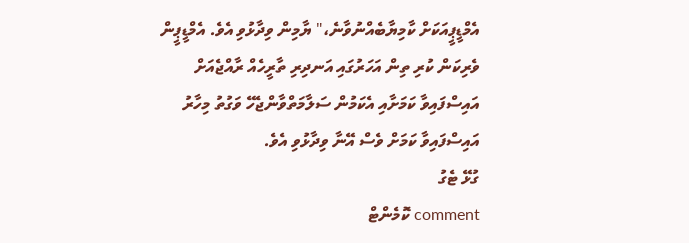އެމްޑީޕީއަކަށް ކާމިޔާބެއްނުވާނެ،" ޔާމިން ވިދާޅުވި އެވެ. އެމްޑީޕީން ވެރިކަން ކުރި ތިން އަހަރުގައި އަނދިރި ތާރީހެއް ރާއްޖެއަށް އައިސްފައިވާ ކަމަށާއި އެކަމުން ސަލާމަތްވާންޖެހޭ ވަގުތު މިހާރު އައިސްފައިވާ ކަމަށް ވެސް އޭނާ ވިދާޅުވި އެވެ.
ގުޅޭ ޓެގު
comment ކޮމެންޓް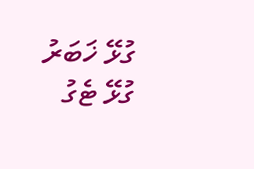ގުޅޭ ޚަބަރު
ގުޅޭ ޓެގު